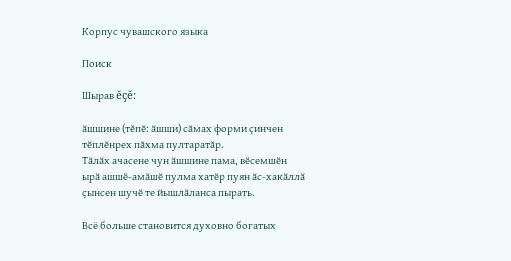Корпус чувашского языка

Поиск

Шырав ĕçĕ:

ӑшшине (тĕпĕ: ӑшши) сăмах форми çинчен тĕплĕнрех пăхма пултаратăр.
Тӑлӑх ачасене чун ӑшшине пама, вӗсемшӗн ырӑ ашшӗ-амӑшӗ пулма хатӗр пуян ӑс-хакӑллӑ ҫынсен шучӗ те йышлӑланса пырать.

Всё больше становится духовно богатых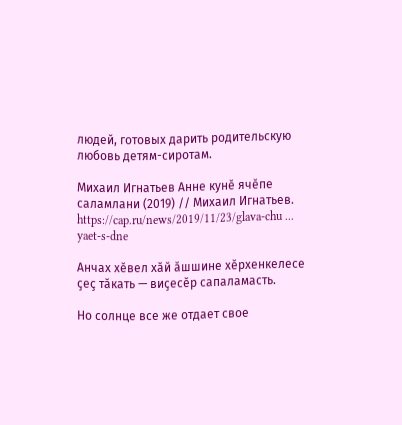людей, готовых дарить родительскую любовь детям-сиротам.

Михаил Игнатьев Анне кунӗ ячӗпе саламлани (2019) // Михаил Игнатьев. https://cap.ru/news/2019/11/23/glava-chu ... yaet-s-dne

Анчах хӗвел хӑй ӑшшине хӗрхенкелесе ҫеҫ тӑкать — виҫесӗр сапаламасть.

Но солнце все же отдает свое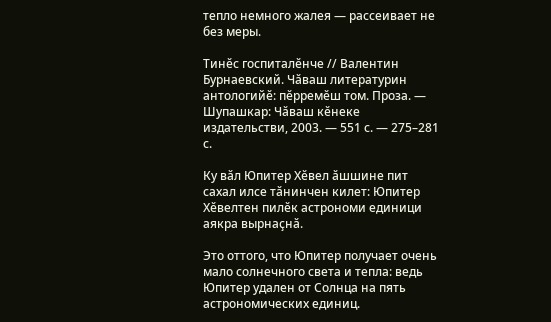тепло немного жалея — рассеивает не без меры.

Тинӗс госпиталӗнче // Валентин Бурнаевский. Чӑваш литературин антологийӗ: пӗрремӗш том. Проза. — Шупашкар: Чӑваш кӗнеке издательстви, 2003. — 551 с. — 275–281 с.

Ку вӑл Юпитер Хӗвел ӑшшине пит сахал илсе тӑнинчен килет: Юпитер Хӗвелтен пилӗк астрономи единици аякра вырнаҫнӑ.

Это оттого, что Юпитер получает очень мало солнечного света и тепла: ведь Юпитер удален от Солнца на пять астрономических единиц.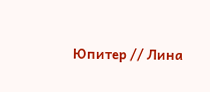Юпитер // Лина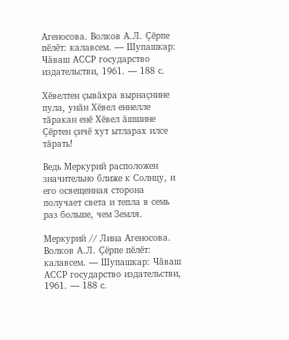Агеносова. Волков А.Л. Ҫӗрпе пӗлӗт: калавсем. — Шупашкар: Чӑваш АССР государство издательстви, 1961. — 188 с.

Хӗвелтен ҫывӑхра вырнаҫнине пула, унӑн Хӗвел еннелле тӑракан енӗ Хӗвел ӑшшине Ҫӗртен ҫичӗ хут ытларах илсе тӑрать!

Ведь Меркурий расположен значительно ближе к Солнцу, и его освещенная сторона получает света и тепла в семь раз больше, чем Земля.

Меркурий // Лина Агеносова. Волков А.Л. Ҫӗрпе пӗлӗт: калавсем. — Шупашкар: Чӑваш АССР государство издательстви, 1961. — 188 с.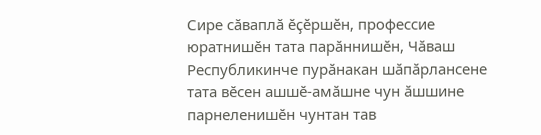Сире сӑваплӑ ӗҫӗршӗн, профессие юратнишӗн тата парӑннишӗн, Чӑваш Республикинче пурӑнакан шӑпӑрлансене тата вӗсен ашшӗ-амӑшне чун ӑшшине парнеленишӗн чунтан тав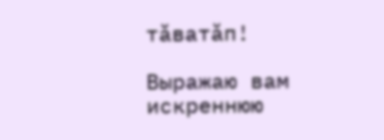тӑватӑп!

Выражаю вам искреннюю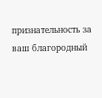признательность за ваш благородный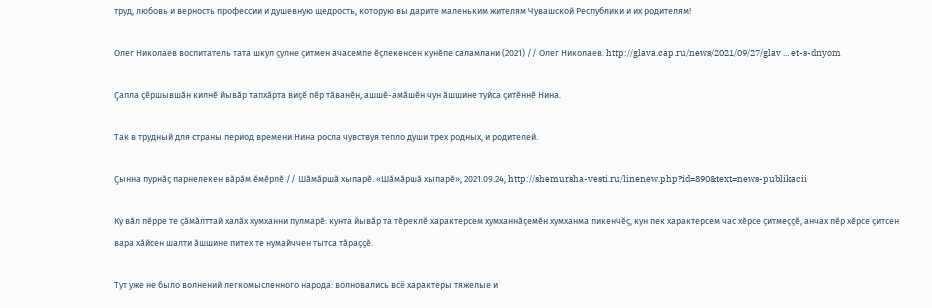труд, любовь и верность профессии и душевную щедрость, которую вы дарите маленьким жителям Чувашской Республики и их родителям!

Олег Николаев воспитатель тата шкул ҫулне ҫитмен ачасемпе ӗҫлекенсен кунӗпе саламлани (2021) // Олег Николаев. http://glava.cap.ru/news/2021/09/27/glav ... et-s-dnyom

Ҫапла ҫӗршывшӑн килнӗ йывӑр тапхӑрта виҫӗ пӗр тӑванӗн, ашшӗ-амӑшӗн чун ӑшшине туйса ҫитӗннӗ Нина.

Так в трудный для страны период времени Нина росла чувствуя тепло души трех родных, и родителей.

Ҫынна пурнӑҫ парнелекен вӑрӑм ӗмӗрлӗ // Шӑмӑршӑ хыпарӗ. «Шӑмӑршӑ хыпарӗ», 2021.09.24, http://shemursha-vesti.ru/linenew.php?id=890&text=news-publikacii

Ку вӑл пӗрре те ҫӑмӑлттай халӑх хумханни пулмарӗ: кунта йывӑр та тӗреклӗ характерсем хумханнӑҫемӗн хумханма пикенчӗҫ, кун пек характерсем час хӗрсе ҫитмеҫҫӗ, анчах пӗр хӗрсе ҫитсен вара хӑйсен шалти ӑшшине питех те нумайччен тытса тӑраҫҫӗ.

Тут уже не было волнений легкомысленного народа: волновались всё характеры тяжелые и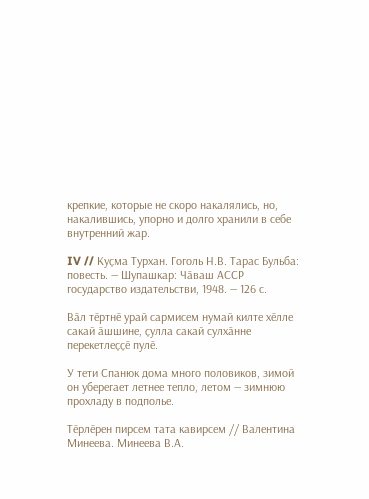крепкие, которые не скоро накалялись, но, накалившись, упорно и долго хранили в себе внутренний жар.

IV // Куҫма Турхан. Гоголь Н.В. Тарас Бульба: повесть. — Шупашкар: Чӑваш АССР государство издательстви, 1948. — 126 с.

Вӑл тӗртнӗ урай сармисем нумай килте хӗлле сакай ӑшшине, ҫулла сакай сулхӑнне перекетлеҫҫӗ пулӗ.

У тети Спанюк дома много половиков, зимой он уберегает летнее тепло, летом — зимнюю прохладу в подполье.

Тӗрлӗрен пирсем тата кавирсем // Валентина Минеева. Минеева В.А.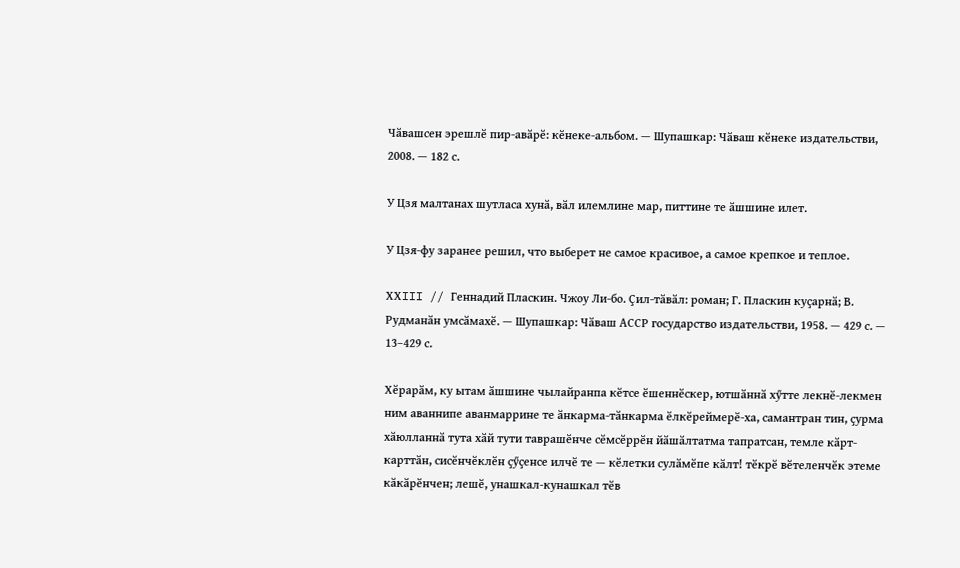Чӑвашсен эрешлӗ пир-авӑрӗ: кӗнеке-альбом. — Шупашкар: Чӑваш кӗнеке издательстви, 2008. — 182 с.

У Цзя малтанах шутласа хунӑ, вӑл илемлине мар, питтине те ӑшшине илет.

У Цзя-фу заранее решил, что выберет не самое красивое, а самое крепкое и теплое.

ХХIII // Геннадий Пласкин. Чжоу Ли-бо. Ҫил-тӑвӑл: роман; Г. Пласкин куҫарнӑ; В. Рудманӑн умсӑмахӗ. — Шупашкар: Чӑваш АССР государство издательстви, 1958. — 429 с. — 13–429 с.

Хӗрарӑм, ку ытам ӑшшине чылайранпа кӗтсе ӗшеннӗскер, ютшӑннӑ хӳтте лекнӗ-лекмен ним аваннипе аванмаррине те ӑнкарма-тӑнкарма ӗлкӗреймерӗ-ха, самантран тин, ҫурма хӑюлланнӑ тута хӑй тути таврашӗнче сӗмсӗррӗн йӑшӑлтатма тапратсан, темле кӑрт-карттӑн, сисӗнчӗклӗн ҫӳҫенсе илчӗ те — кӗлетки сулӑмӗпе кӑлт! тӗкрӗ вӗтеленчӗк этеме кӑкӑрӗнчен; лешӗ, унашкал-кунашкал тӗв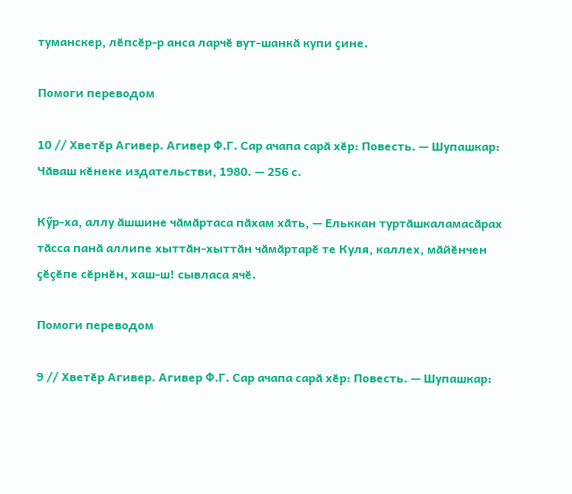туманскер, лӗпсӗр-р анса ларчӗ вут-шанкӑ купи ҫине.

Помоги переводом

10 // Хветӗр Агивер. Агивер Ф.Г. Сар ачапа сарӑ хӗр: Повесть. — Шупашкар: Чӑваш кӗнеке издательстви, 1980. — 256 с.

Кӳр-ха, аллу ӑшшине чӑмӑртаса пӑхам хӑть, — Ельккан туртӑшкаламасӑрах тӑсса панӑ аллипе хыттӑн-хыттӑн чӑмӑртарӗ те Куля, каллех, мӑйӗнчен ҫӗҫӗпе сӗрнӗн, хаш-ш! сывласа ячӗ.

Помоги переводом

9 // Хветӗр Агивер. Агивер Ф.Г. Сар ачапа сарӑ хӗр: Повесть. — Шупашкар: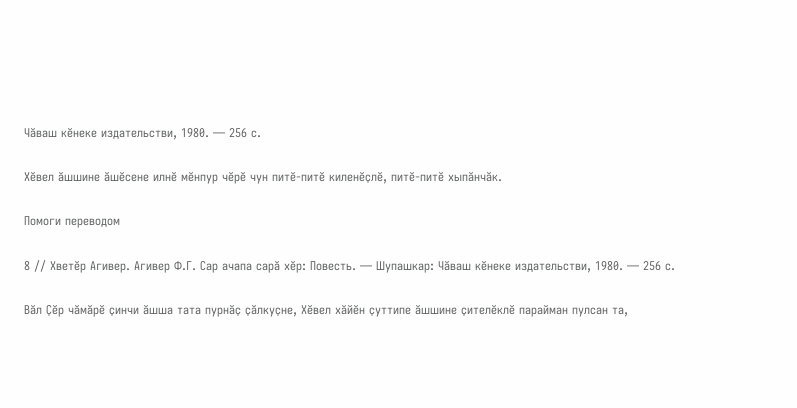Чӑваш кӗнеке издательстви, 1980. — 256 с.

Хӗвел ӑшшине ӑшӗсене илнӗ мӗнпур чӗрӗ чун питӗ-питӗ киленӗҫлӗ, питӗ-питӗ хыпӑнчӑк.

Помоги переводом

8 // Хветӗр Агивер. Агивер Ф.Г. Сар ачапа сарӑ хӗр: Повесть. — Шупашкар: Чӑваш кӗнеке издательстви, 1980. — 256 с.

Вӑл Ҫӗр чӑмӑрӗ ҫинчи ӑшша тата пурнӑҫ ҫӑлкуҫне, Хӗвел хӑйӗн ҫуттипе ӑшшине ҫителӗклӗ парайман пулсан та,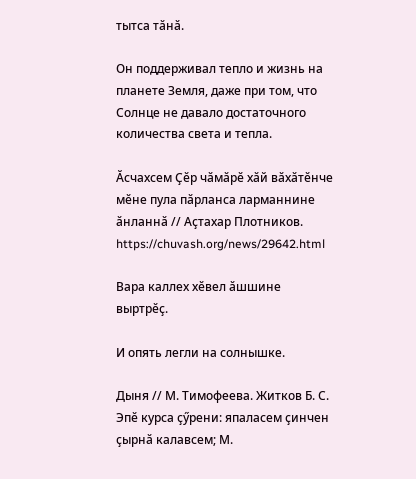тытса тӑнӑ.

Он поддерживал тепло и жизнь на планете Земля, даже при том, что Солнце не давало достаточного количества света и тепла.

Ӑсчахсем Ҫӗр чӑмӑрӗ хӑй вӑхӑтӗнче мӗне пула пӑрланса ларманнине ӑнланнӑ // Аҫтахар Плотников. https://chuvash.org/news/29642.html

Вара каллех хӗвел ӑшшине выртрӗҫ.

И опять легли на солнышке.

Дыня // М. Тимофеева. Житков Б. С. Эпӗ курса ҫӳрени: япаласем ҫинчен ҫырнӑ калавсем; М.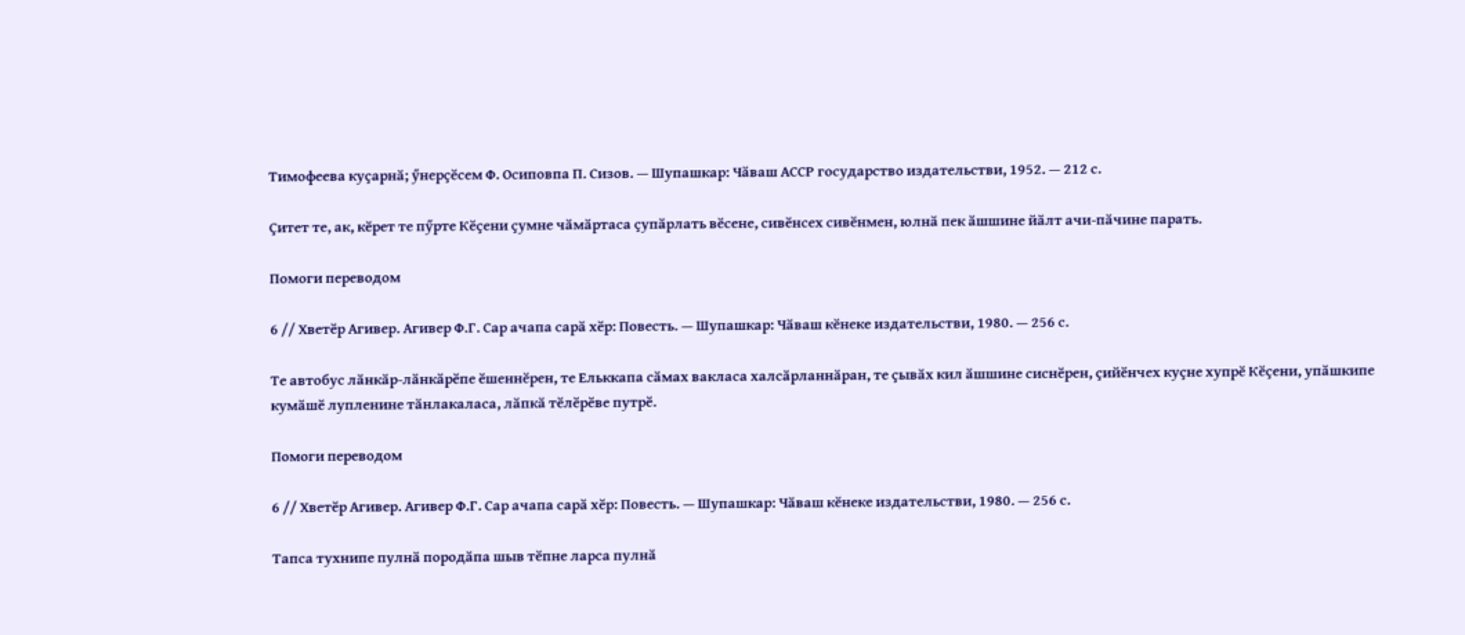Тимофеева куҫарнӑ; ӳнерҫӗсем Ф. Осиповпа П. Сизов. — Шупашкар: Чӑваш АССР государство издательстви, 1952. — 212 с.

Ҫитет те, ак, кӗрет те пӳрте Кӗҫени ҫумне чӑмӑртаса ҫупӑрлать вӗсене, сивӗнсех сивӗнмен, юлнӑ пек ӑшшине йӑлт ачи-пӑчине парать.

Помоги переводом

6 // Хветӗр Агивер. Агивер Ф.Г. Сар ачапа сарӑ хӗр: Повесть. — Шупашкар: Чӑваш кӗнеке издательстви, 1980. — 256 с.

Те автобус лӑнкӑр-лӑнкӑрӗпе ӗшеннӗрен, те Ельккапа сӑмах вакласа халсӑрланнӑран, те ҫывӑх кил ӑшшине сиснӗрен, ҫийӗнчех куҫне хупрӗ Кӗҫени, упӑшкипе кумӑшӗ лупленине тӑнлакаласа, лӑпкӑ тӗлӗрӗве путрӗ.

Помоги переводом

6 // Хветӗр Агивер. Агивер Ф.Г. Сар ачапа сарӑ хӗр: Повесть. — Шупашкар: Чӑваш кӗнеке издательстви, 1980. — 256 с.

Тапса тухнипе пулнӑ породӑпа шыв тӗпне ларса пулнӑ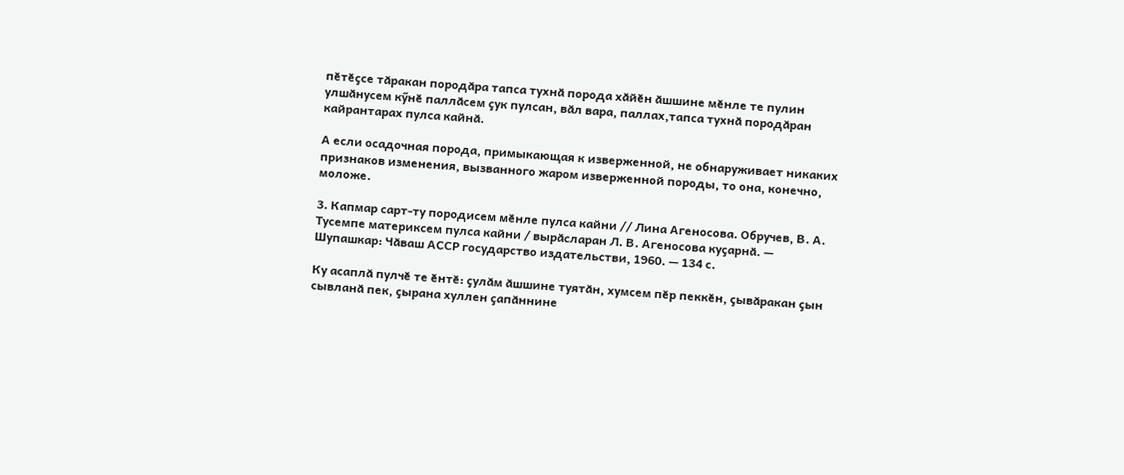пӗтӗҫсе тӑракан породӑра тапса тухнӑ порода хӑйӗн ӑшшине мӗнле те пулин улшӑнусем кӳнӗ паллӑсем ҫук пулсан, вӑл вара, паллах,тапса тухнӑ породӑран кайрантарах пулса кайнӑ.

А если осадочная порода, примыкающая к изверженной, не обнаруживает никаких признаков изменения, вызванного жаром изверженной породы, то она, конечно, моложе.

3. Капмар сарт-ту породисем мӗнле пулса кайни // Лина Агеносова. Обручев, В. А. Тусемпе материксем пулса кайни / вырӑсларан Л. В. Агеносова куҫарнӑ. — Шупашкар: Чӑваш АССР государство издательстви, 1960. — 134 с.

Ку асаплӑ пулчӗ те ӗнтӗ: ҫулӑм ӑшшине туятӑн, хумсем пӗр пеккӗн, ҫывӑракан ҫын сывланӑ пек, ҫырана хуллен ҫапӑннине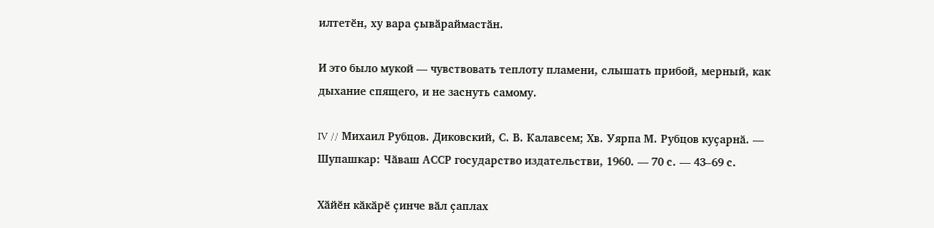илтетӗн, ху вара ҫывӑраймастӑн.

И это было мукой — чувствовать теплоту пламени, слышать прибой, мерный, как дыхание спящего, и не заснуть самому.

IV // Михаил Рубцов. Диковский, С. В. Калавсем; Хв. Уярпа М. Рубцов куҫарнӑ. — Шупашкар: Чӑваш АССР государство издательстви, 1960. — 70 с. — 43–69 с.

Хӑйӗн кӑкӑрӗ ҫинче вӑл ҫаплах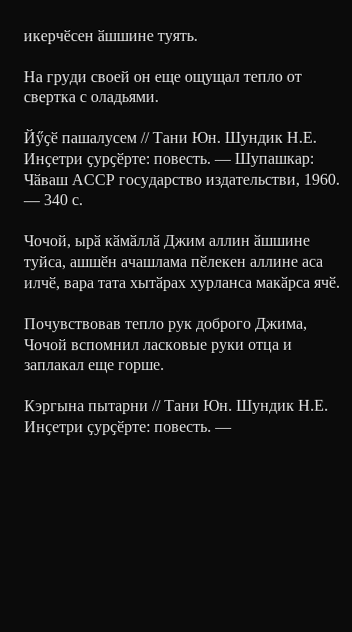икерчӗсен ӑшшине туять.

На груди своей он еще ощущал тепло от свертка с оладьями.

Йӳҫӗ пашалусем // Тани Юн. Шундик Н.Е. Инҫетри ҫурҫӗрте: повесть. — Шупашкар: Чӑваш АССР государство издательстви, 1960. — 340 с.

Чочой, ырӑ кӑмӑллӑ Джим аллин ӑшшине туйса, ашшӗн ачашлама пӗлекен аллине аса илчӗ, вара тата хытӑрах хурланса макӑрса ячӗ.

Почувствовав тепло рук доброго Джима, Чочой вспомнил ласковые руки отца и заплакал еще горше.

Кэргына пытарни // Тани Юн. Шундик Н.Е. Инҫетри ҫурҫӗрте: повесть. —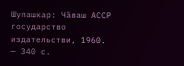Шупашкар: Чӑваш АССР государство издательстви, 1960. — 340 с.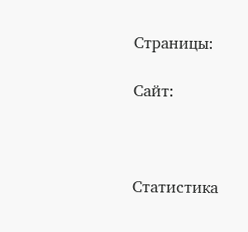Страницы:

Сайт:



Статистика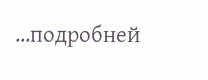...подробней